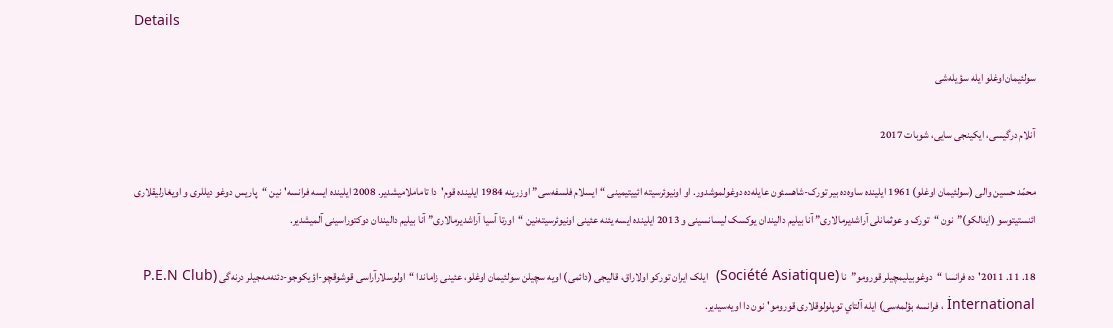Details

سولئیمان‌اوغلو ایله سؤیله‌شی

آنلام درگیسی، ایکینجی سایی، شوبات 2017

محمّد حسین والی (سولئيمان اوغلو) 1961 ایلینده ساوه‌ده بیر تورک-شاهسئون عایله‌ده دوغولموشدور. او اونیوئرسیته ائییتیمینی “ایسلام فلسفه‌سی” اوزرینه 1984 ایلینده قوم'دا تاماملامیشدیر. 2008 ایلینده ایسه فرانسه'نین “پاریس دوغو دیللری و اويغارلیقلاری ائنستیتوسو (اینالکو)”نون “تورک و عوثمانلی آراشدیرمالاری” آنا بیلیم دالیندان يوکسک لیسانسینی و 2013 ایلینده ایسه يئنه عئینی اونیوئرسیته‌نین “اورتا آسيا آراشدیرمالاری” آنا بیلیم دالیندان دوکتوراسینی آلمیشدیر.

18. 11. 2011'ده فرانسا “دوغوبیلیمچیلر قورومو”نا (Société Asiatique)  ایلک ایران تورکو اولاراق، قالیجی (دائمی) اويه سچیلن سولئيمان اوغلو، عئینی زاماندا “اولوسلارآراسی قوشوقچو-اؤيکوجو-دئنه‌مه‌جیلر درنه‌گی (P.E.N Club İnternational ، فرانسه بؤلمه‌سی) ایله آلتاي توپلولوقلاری قورومو'نون دا اويه‌سیدیر.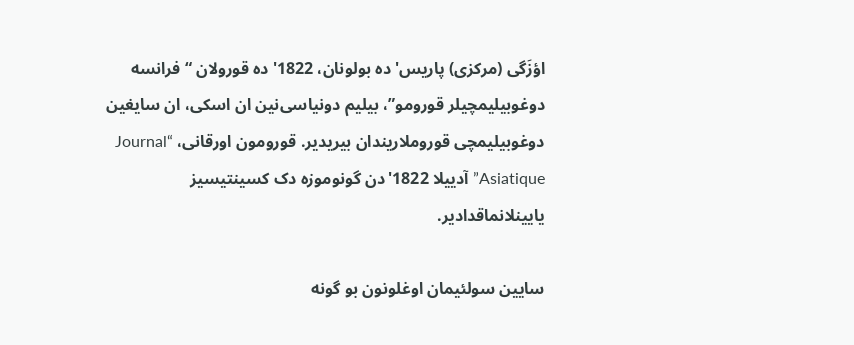اؤزَگی (مرکزی) پاریس'ده بولونان، 1822'ده قورولان “فرانسه دوغوبیلیمچیلر قورومو”، بیلیم دونياسی‌نین ان اسکی، ان سايغین دوغوبیلیمچی قوروملاریندان بیریدیر. قورومون اورقانی، “Journal Asiatique” آدیيلا 1822'دن گونوموزه دک کسینتیسیز يايینلانماقدادیر.

سایین سولئیمان اوغلونون بو گونه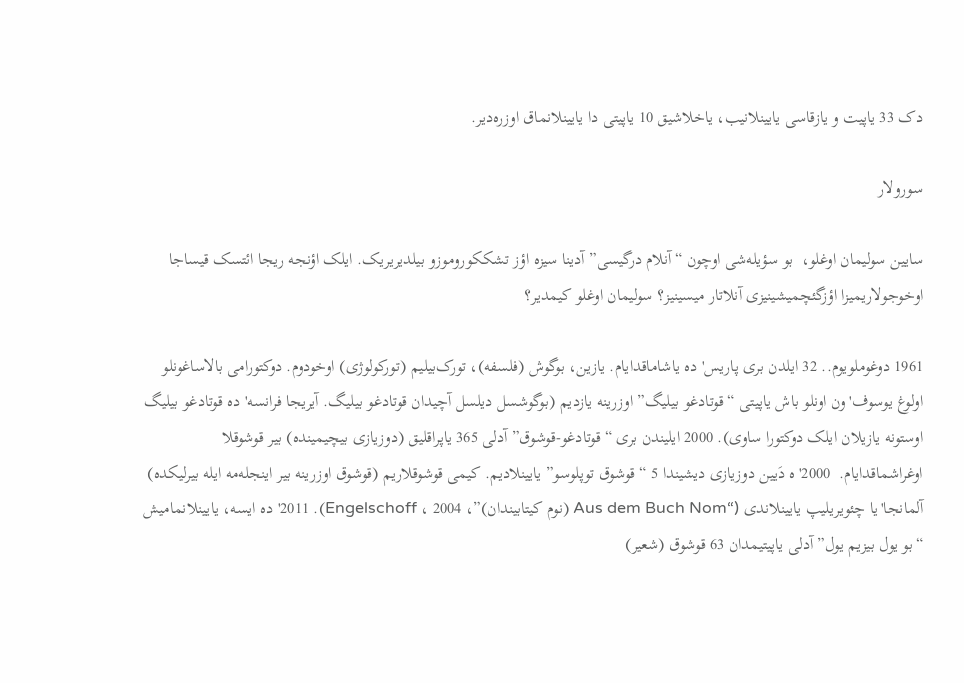دک 33 یاپیت و یازقاسی یایینلانیب، یاخلاشیق 10 یاپیتی دا یایینلانماق اوزره‌دیر.

سورولار

سايین سوليمان اوغلو،  بو سؤيله‌شی اوچون “آنلام درگیسی” آدینا سیزه اؤز تشککوروموزو بیلدیریریک. ایلک اؤنجه ریجا ائتسک قیساجا اوخوجولاریمیزا اؤزگئچمیشینیزی آنلاتار میسینیز؟ سوليمان اوغلو کیمدیر؟

1961 دوغوملويوم.. 32 ایلدن بری پاریس'ده ياشاماقدايام. يازین، بوگوش (فلسفه)، تورک‌بیلیم (تورکولوژی) اوخودوم. دوکتورامی بالاساغونلو اولوغ يوسوف'ون اونلو باش ياپیتی “قوتادغو بیلیگ” اوزرینه يازدیم (بوگوشسل دیلسل آچیدان قوتادغو بیلیگ. آيریجا فرانسه'ده قوتادغو بیلیگ اوستونه يازیلان ایلک دوکتورا ساوی). 2000 ایلیندن بری “قوتادغو-قوشوق” آدلی 365 ياپراقلیق (دوزيازی بیچیمینده) بیر قوشوقلا اوغراشماقدايام.  2000'ه دَیین دوزيازی دیشیندا 5 “قوشوق توپلوسو” يايینلادیم. کیمی قوشوقلاریم (قوشوق اوزرینه بیر اینجله‌مه ايله بیرلیکده) آلمانجا'يا چئویریلیپ يايینلاندی (“Aus dem Buch Nom (نوم کیتابیندان)”، Engelschoff ، 2004). 2011'ده ایسه، يايینلانمامیش “بو يول بیزیم يول” آدلی ياپیتیمدان 63 قوشوق (شعیر)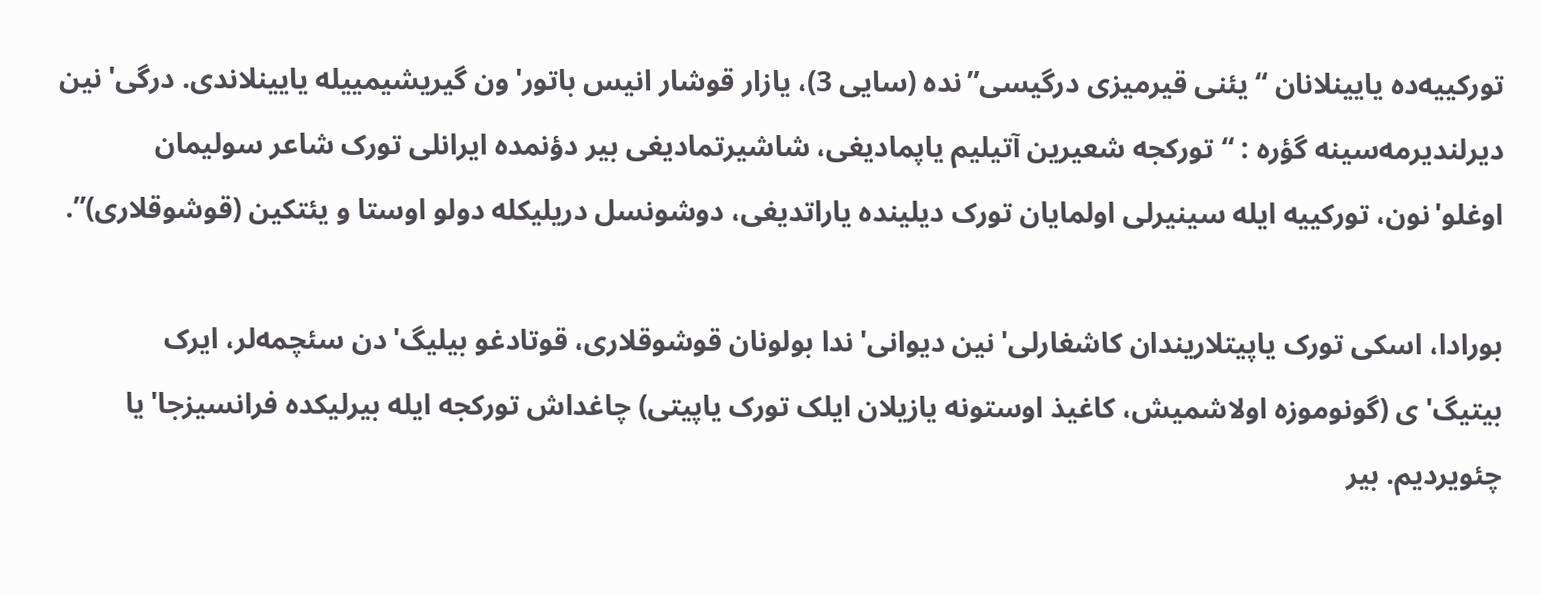تورکیيه‌ده يايینلانان “یئنی قیرمیزی درگیسی”نده (سايی 3)، يازار قوشار انیس باتور'ون گیریشیمیيله يايینلاندی. درگی'نین دیرلندیرمه‌سینه گؤره : “تورکجه شعیرین آتیلیم ياپمادیغی، شاشیرتمادیغی بیر دؤنمده ایرانلی تورک شاعر سوليمان اوغلو'نون، تورکیيه ایله سینیرلی اولمايان تورک دیلینده ياراتدیغی، دوشونسل دریلیکله دولو اوستا و يئتکین (قوشوقلاری)”.

بورادا، اسکی تورک ياپیتلاریندان کاشغارلی'نین دیوانی'ندا بولونان قوشوقلاری، قوتادغو بیلیگ'دن سئچمه‌لر، ایرک بیتیگ'ی (گونوموزه اولاشمیش، کاغیذ اوستونه يازیلان ایلک تورک ياپیتی) چاغداش تورکجه ایله بیرلیکده فرانسیزجا'يا چئویردیم. بیر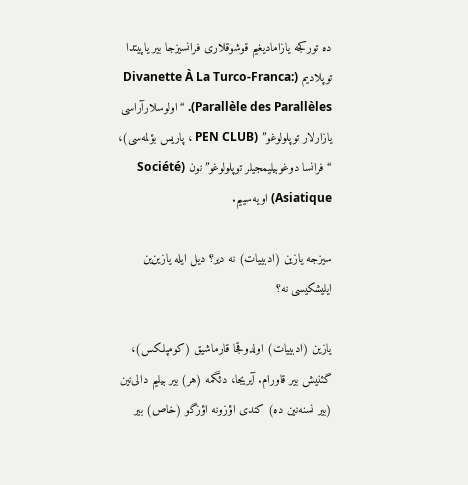ده تورکجه يازامادیغیم قوشوقلاری فرانسیزجا بیر ياپیتدا توپلادیم (Divanette À La Turco-Franca: Parallèle des Parallèles). “اولوسلارآراسی يازارلار توپلولوغو” (PEN CLUB ، پاریس بؤلمه‌سی)، “فرانسا دوغوبیلیمجیلر توپلولوغو”نون (Société Asiatique) اويه‌سیيم.

سیزجه يازین (ادبیيات) نه دیر؟ دیل ایله يازین‌ین ایلیشکیسی نه؟

يازین (ادبیيات) اولدوقجا قارماشیق (کومپلکس)، گئنیش بیر قاورام. آيریجا، دئگمه (هر) بیر بیلیم دالی‌نین (بیر نسنه‌نین ده) کندی اؤزونه اؤزگو (خاص) بیر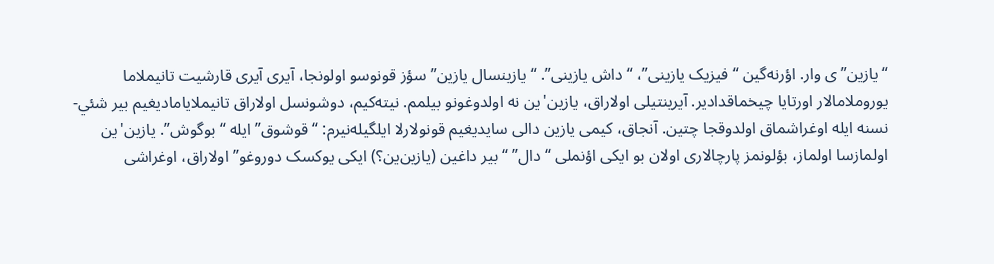“يازین”ی وار. اؤرنه‌گین “فیزیک يازینی”، “داش يازینی”. “يازینسال يازین” سؤز قونوسو اولونجا، آيری آيری قارشیت تانیملاما يوروملامالار اورتايا چیخماقدادیر. آيرینتیلی اولاراق، يازین'ین نه اولدوغونو بیلمم. نیته‌کیم، دوشونسل اولاراق تانیملايامادیغیم بیر شئي-نسنه ایله اوغراشماق اولدوقجا چتین. آنجاق، کیمی يازین دالی سايدیغیم قونولارلا ایلگیله‌نیرم: “قوشوق” ایله “بوگوش”. يازین'ین اولمازسا اولماز، بؤلونمز پارچالاری اولان بو ایکی اؤنملی “دال” “بیر داغین (يازین‌ین؟) ایکی يوکسک دوروغو” اولاراق، اوغراشی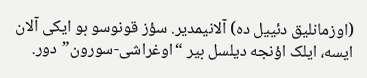(اوزمانلیق دئییل ده) آلانیمدیر. سؤز قونوسو بو ایکی آلان ایسه، ایلک اؤنجه دیلسل بیر “اوغراشی-سورون”دور.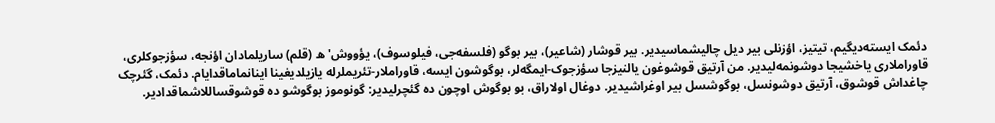دئمک ایسته‌دیگیم، تیتیز، اؤزنلی بیر دیل چالیشماسیدیر. بیر قوشار (شاعیر)، بیر بوگو (فلسفه‌جی، فیلوسوف)، يؤووش'ه (قلم) ساریلمادان اؤنجه، سؤزجوکلری، قاوراملاری ياخشیجا دوشونمه‌لیدیر. من آرتیق قوشوغون يالنیزجا سؤزجوک-ایمگه‌لر، بوگوشون ایسه، قاوراملار-تئریملرله يازیلدیغینا اینانماماقدايام. دئمک، گئرچک چاغداش قوشوق، آرتیق دوشونسل، بوگوشسل بیر اوغراشیدیر. دوغال اولاراق، بو بوگوش اوچون ده گئچرلیدیر: گونوموز بوگوشو ده قوشوقساللاشماقدادیر.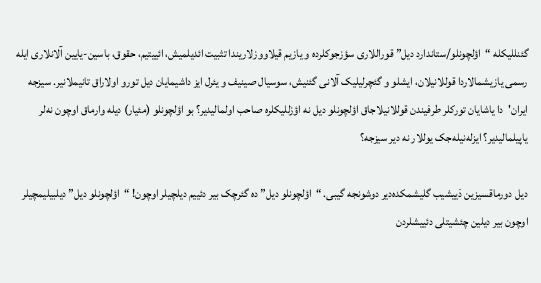گئنللیکله “اؤلچونلو/ستاندارد دیل” قوراللاری سؤزجوکلرده و يازیم قیلاووزلاریندا تثبیت ائدیلمیش، ائيیتیم، حقوق، باسین-يايین آلانلاری ایله رسمی يازیشمالاردا قوللانیلان، ایشلو و گئچرلیلیک آلانی گئنیش، سوسيال صینیف و يئرل ایز داشیمايان دیل تورو اولاراق تانیملانیر. سیزجه ایران'دا ياشايان تورکلر طرفیندن قوللانیلاجاق اؤلچونلو دیل نه اؤزللیکلره صاحب اولمالیدیر؟ بو اؤلچونلو (مئيار) دیله وارماق اوچون نه‌لر ياپیلمالیدیر؟ ایزله‌نیله‌جک يوللار نه دیر سیزجه؟

دیل دورماقسیزین دَییشیب گلیشمکده‌دیر دوشونجه گیبی. “اؤلچونلو دیل” ده گئرچک بیر دئيیم دیلچیلر اوچون! “اؤلچونلو دیل” دیلبیلیمچیلر اوچون بیر دیلین چئشیتلی دئيیشلردن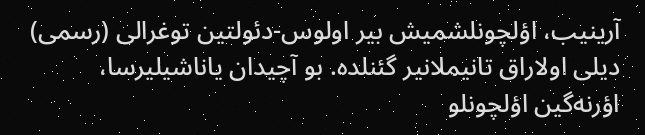آرینیب، اؤلچونلشمیش بیر اولوس-دئولتین توغرالی (رسمی) دیلی اولاراق تانیملانیر گئنلده. بو آچیدان ياناشیلیرسا، اؤرنه‌گین اؤلچونلو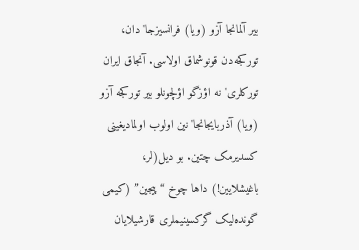بیر آلمانجا آزو (ويا) فرانسیزجا'دان، تورکجه‌دن قونوشماق اولاسی. آنجاق ایران تورکلری'نه اؤزگو اؤلچونلو بیر تورکجه آزو (ويا) آذربایجانجا'نین اولوب اولمادیغینی کسدیرمک چتین. بو دیل(لر، باغیشلايین!) داها چوخ “پیجین” (کیمی گونده‌لیک گرکسینیملری قارشیلايان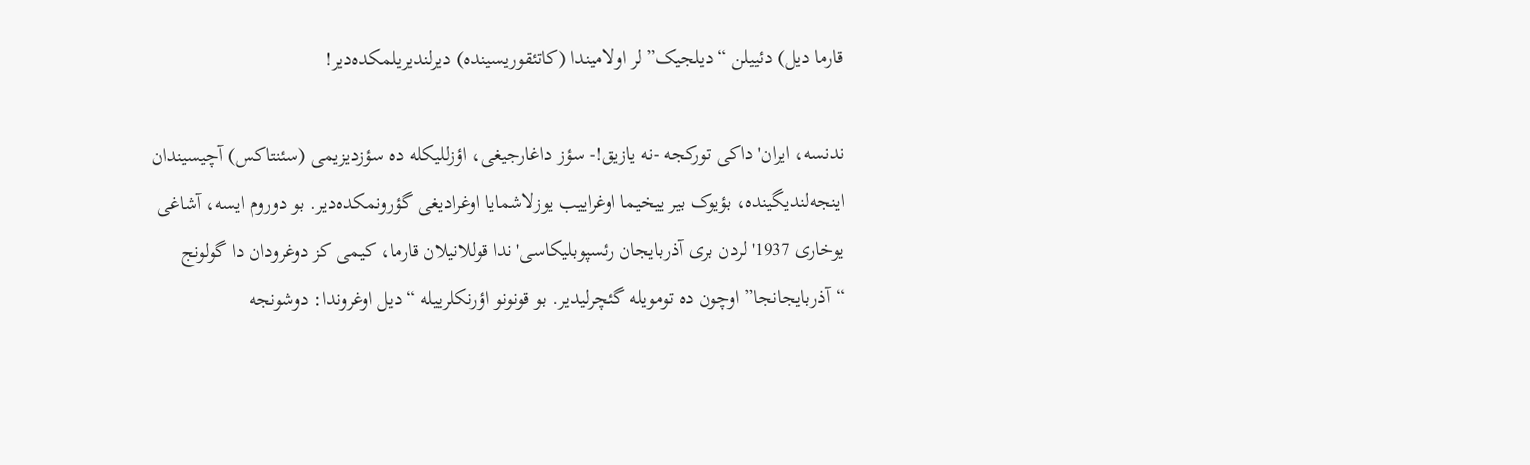قارما دیل) دئيیلن “دیلجیک”لر اولامیندا (کاتئقوریسینده) دیرلندیریلمکده‌دیر!

ندنسه، ایران'داکی تورکجه -نه يازیق!- سؤز داغارجیغی، اؤزللیکله ده سؤزدیزیمی (سئنتاکس) آچیسیندان اینجه‌لندیگینده، بؤيوک بیر يیخیما اوغرايیب يوزلاشمايا اوغرادیغی گؤرونمکده‌دیر. بو دوروم ایسه، آشاغی يوخاری 1937'لردن بری آذربایجان رئسپوبلیکاسی'ندا قوللانیلان قارما، کیمی کز دوغرودان دا گولونج “آذربایجانجا” اوچون ده تومويله گئچرلیدیر. بو قونونو اؤرنکلریيله “دیل اوغروندا: دوشونجه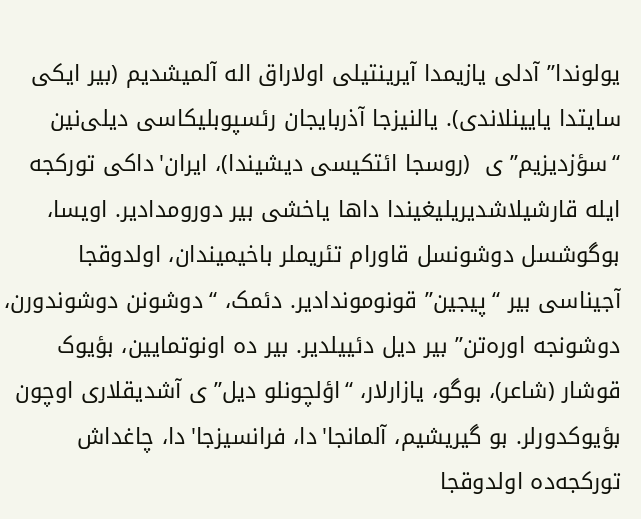يولوندا” آدلی يازیمدا آيرینتیلی اولاراق اله آلمیشدیم (بیر ایکی سایتدا يايینلاندی). يالنیزجا آذربایجان رئسپوبلیکاسی دیلی‌نین “سؤزدیزیم”ی  (روسجا ائتکیسی دیشیندا)، ایران'داکی تورکجه ایله قارشیلاشدیریلیغیندا داها ياخشی بیر دورومدادیر. اويسا، بوگوشسل دوشونسل قاورام تئریملر باخیمیندان، اولدوقجا آجیناسی بیر “پیجین” قونوموندادیر. دئمک، “دوشونن دوشوندورن، دوشونجه اوره‌تن” بیر دیل دئییلدیر. بیر ده اونوتمايین، بؤيوک قوشار (شاعر)، بوگو، يازارلار، “اؤلچونلو دیل”ی آشدیقلاری اوچون بؤيوکدورلر. بو گیریشیم، آلمانجا'دا، فرانسیزجا'دا، چاغداش تورکجه‌ده اولدوقجا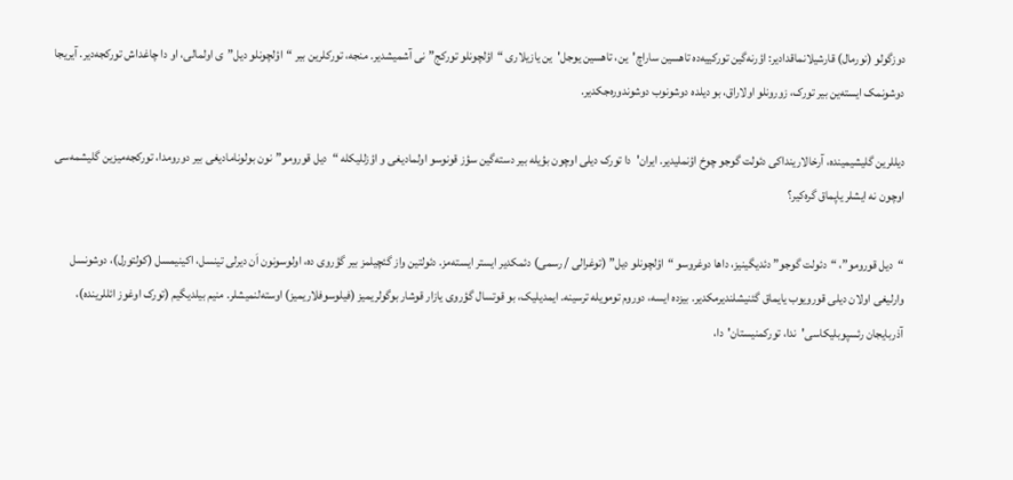دوزگولو (نورمال) قارشیلانماقدادیر: اؤرنه‌گین تورکیيه‌ده تاهسین ساراچ'ین، تاهسین يوجل'ین يازیلاری “اؤلچونلو تورکج”نی آشمیشدیر. منجه، تورکلرین بیر “اؤلچونلو دیل”ی اولمالی، او دا چاغداش تورکجه‌دیر. آيریجا دوشونمک ایسته‌ين بیر تورک، زورونلو اولاراق، بو دیلده دوشونوب دوشوندوره‌جکدیر.

دیللرین گلیشیمینده، آرخالارینداکی دئولت گوجو چوخ اؤنملیدیر. ایران'دا تورک دیلی اوچون بؤيله بیر دسته‌گین سؤز قونوسو اولمادیغی و اؤزللیکله “دیل قورومو”نون بولونامادیغی بیر دورومدا، تورکجه‌میزین گلیشمه‌سی اوچون نه ایشلر ياپماق گره‌کیر؟

“دیل قورومو”، “دئولت گوجو” دئدیگینیز، داها دوغروسو “اؤلچونلو دیل” (توغرالی / رسمی) دئمکدیر ایستر ایسته‌مز. دئولتین واز گئچیلمز بیر گؤروی ده، اولوسونون اَن دیرلی تینسل، اکینیمسل (کولتورل)، دوشونسل وارلیغی اولان دیلی قورويوب يايماق گئنیشلندیرمکدیر. بیزده ایسه، دوروم تومويله ترسینه. ایمدیلیک، بو قوتسال گؤروی يازار قوشار بوگولریمیز (فیلوسوفلاریمیز) اوسته‌لنمیشلر. منیم بیلدیگیم (تورک اوغوز ائللرینده)، آذربایجان رئسپوبلیکاسی'ندا، تورکمنیستان'دا،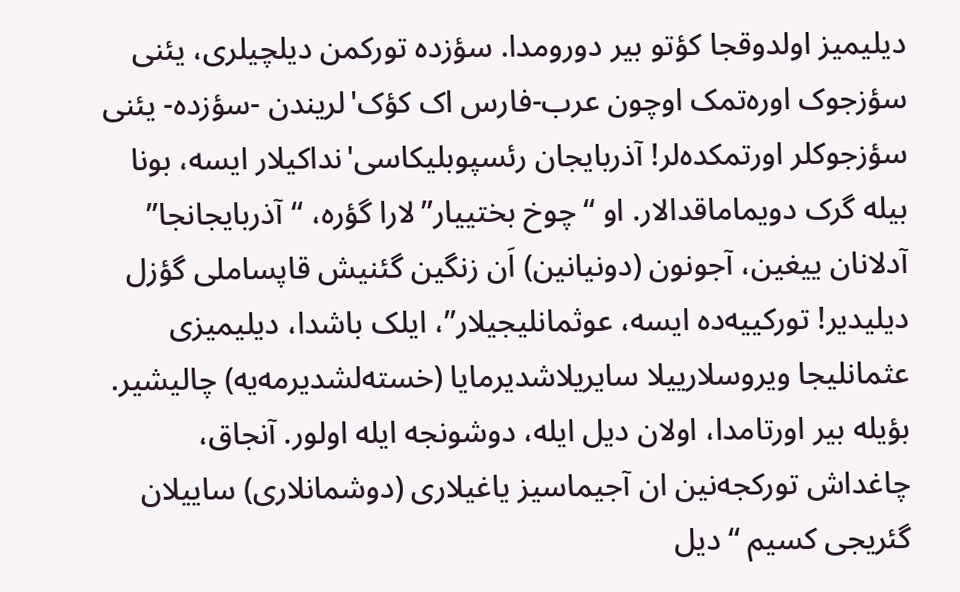دیلیمیز اولدوقجا کؤتو بیر دورومدا. سؤزده تورکمن دیلچیلری، يئنی سؤزجوک اوره‌تمک اوچون عرب-فارس اک کؤک'لریندن -سؤزده- يئنی سؤزجوکلر اورتمکده‌لر! آذربایجان رئسپوبلیکاسی'نداکیلار ایسه، بونا بیله گرک دويماماقدالار. او “چوخ بختیيار”لارا گؤره، “آذربایجانجا” آدلانان يیغین، آجونون (دونيانین) اَن زنگین گئنیش قاپساملی گؤزل دیلیدیر! تورکیيه‌ده ایسه، عوثمانلیجیلار”، ایلک باشدا، دیلیمیزی عثمانلیجا ویروسلاریيلا سايریلاشدیرمايا (خسته‌لشدیرمه‌يه) چالیشیر. بؤيله بیر اورتامدا، اولان دیل ایله، دوشونجه ايله اولور. آنجاق، چاغداش تورکجه‌نین ان آجیماسیز ياغیلاری (دوشمانلاری) سايیلان گئریجی کسیم “دیل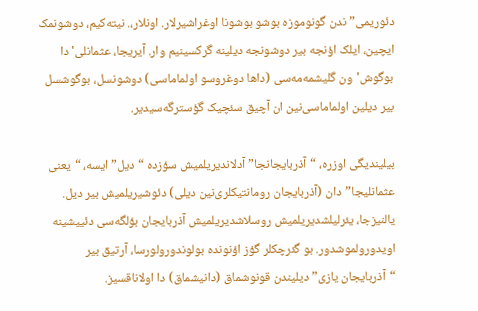دئوریمی”ندن گونوموزه بوشو بوشونا اوغراشیرلار. اونلار،. نیته‌کیم، دوشونمک ایچین، ایلک اؤنجه بیر دوشونجه دیلینه گرکسینیم وار. آيریجا، عثمانلی'دا بوگوش'ون گلیشمه‌مه‌سی (داها دوغروسو اولماماسی) دوشونسل، بوگوشسل بیر دیلین اولماماسی‌نین ان آچیق سئچیک گؤسترگه‌سیدیر.

بیلیندیگی اوزره، “آذربایجانجا” آدلاندیریلمیش سؤزده “دیل” ایسه، “یعنی عثمانلیجا”دان (آذربایجان رومانتیکلری‌نین دیلی) دئوشیریلمیش بیر دیل. يالنیزجا، يئرلیلشدیریلمیش روسلاشدیریلمیش آذربایجان بؤلگه‌سی دئيیشینه اويدورولموشدور. بو گئرچکلر گؤز اؤنونده بولوندورولورسا، آرتیق بیر “آذربایجان يازی” دیلیندن قونوشماق (دانیشماق) دا اولاناقسیز.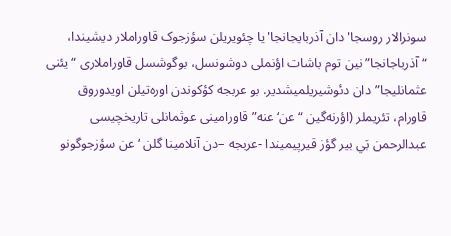سونرالار روسجا'دان آذربایجانجا'يا چئویریلن سؤزجوک قاوراملار دیشیندا، “آذرباجانجا”نین توم باشات اؤنملی دوشونسل، بوگوشسل قاوراملاری “يئنی عثمانلیجا”دان دئوشیریلمیشدیر. بو عربجه کؤکوندن اوره‌تیلن اويدوروق قاورام، تئریملر (اؤرنه‌گین “عن‘عنه” قاورامینی عوثمانلی تاریخچیسی عبدالرحمن بَي بیر گؤز قیرپیمیندا -عربجه –دن آنلامینا گلن ‘عن سؤزجوگونو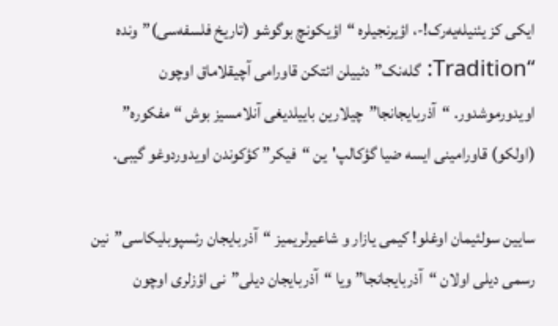ایکی کز يئنیله‌يه‌رک!-، اؤیرنجیلره “اؤيکونچ بوگوشو (تاریخ فلسفه‌سی)”ونده “Tradition: گله‌نک” دئيیلن ائتکن قاورامی آچیقلاماق اوچون اويدورموشدور. “آذربایجانجا”چیلارین بايیلدیغی آنلامسیز بوش “مفکوره” (اولکو) قاورامینی ایسه ضیا گؤکالپ'ین “فیکر” کؤکوندن اويدوردوغو گیبی.

سايین سولئيمان اوغلو! کیمی يازار و شاعیرلریمیز “آذربایجان رئسپوبلیکاسی”نین رسمی دیلی اولان “آذربایجانجا” ويا “آذربایجان دیلی”نی اؤزلری اوچون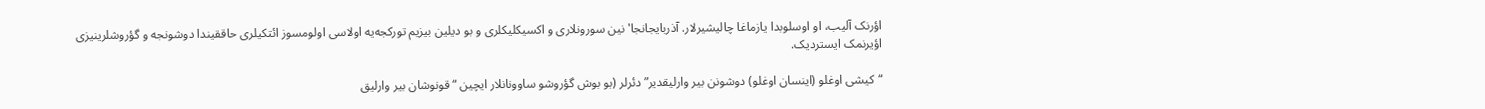اؤرنک آلیب، او اوسلوبدا يازماغا چالیشیرلار. آذربایجانجا'نین سورونلاری و اکسیکلیکلری و بو دیلین بیزیم تورکجه‌يه اولاسی اولومسوز ائتکیلری حاققیندا دوشونجه و گؤروشلرینیزی اؤیرنمک ایستردیک.

“کیشی اوغلو (اینسان اوغلو) دوشونن بیر وارلیقدیر” دئرلر (بو بوش گؤروشو ساوونانلار ایچین “قونوشان بیر وارلیق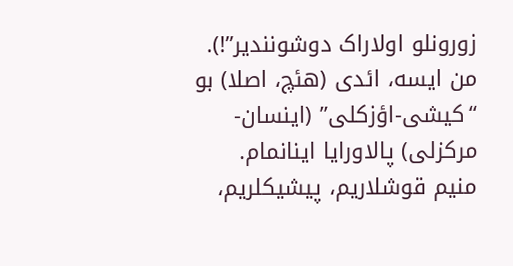زورونلو اولاراک دوشونندیر”!). من ایسه، ائدی (هئچ، اصلا) بو “کیشی-اؤزکلی” (اینسان-مرکزلی) پالاورايا اینانمام. منیم قوشلاریم، پیشیکلریم،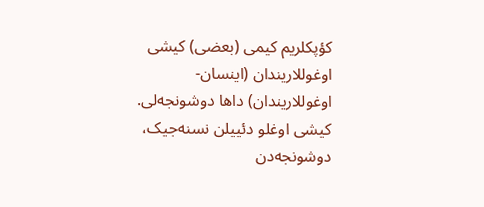کؤپکلریم کیمی (بعضی) کیشی اوغوللاریندان (اینسان-اوغوللاریندان) داها دوشونجه‌لی. کیشی اوغلو دئيیلن نسنه‌جیک، دوشونجه‌دن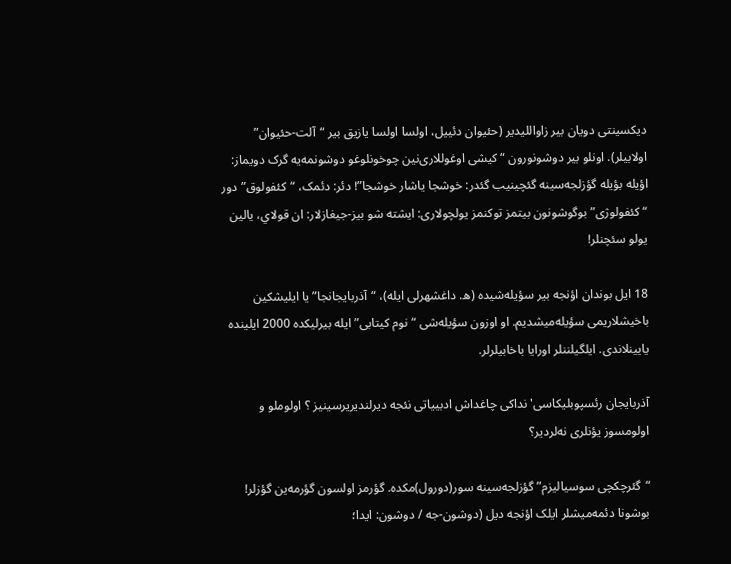دیکسینتی دويان بیر زاواللیدیر (حئیوان دئییل، اولسا اولسا يازیق بیر “آلت-حئیوان” اولابیلر). اونلو بیر دوشونورون “کیشی اوغوللاری‌نین چوخونلوغو دوشونمه‌يه گرک دويماز: اؤيله بؤيله گؤزلجه‌سینه گئچینیب گئدر: خوشجا ياشار خوشجا”! دئر: دئمک، “کئفولوق”دور “کئفولوژی” بوگوشونون بیتمز توکنمز يولچولاری: ایشته شو بیز-جیغازلار: ان قولاي، يالین يولو سئچنلر!

18 ایل بوندان اؤنجه بیر سؤيله‌شیده (ه. داغشهرلی ایله)، “آذربایجانجا”يا ایلیشکین باخیشلاریمی سؤيله‌میشدیم. او اوزون سؤيله‌شی “نوم کیتابی” ایله بیرلیکده 2000 ایلینده يايینلاندی. ایلگیلننلر اورايا باخابیلرلر.

آذربایجان رئسپوبلیکاسی'نداکی چاغداش ادبیياتی نئجه دیرلندیریرسینیز ؟ اولوملو و اولومسوز يؤنلری نه‌لردیر؟

“گئرچکچی سوسيالیزم” گؤزلجه‌سینه سور(دورول)مکده. گؤرمز اولسون گؤرمه‌ين گؤزلر! بوشونا دئمه‌میشلر ایلک اؤنجه دیل (دوشون-جه / دوشون: ایدا؛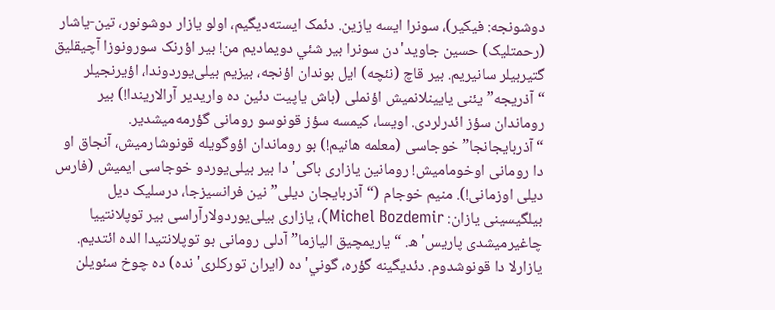دوشونجه: فیکیر)، سونرا ایسه يازین. دئمک ایسته‌دیگیم، اولو يازار دوشونور، تین-ياشار (رحمتلیک) حسین جاوید'دن سونرا بیر شئي دويمادیم من! بیر اؤرنک سورونوزا آچیقلیق گتیربیلر سانیریم. بیر قاچ (نئچه) ایل بوندان اؤنجه، بیزیم بیلی‌يوردوندا، اؤیرنجیلر “آذریجه” يئنی يايینلانمیش اؤنملی (باش ياپیت دئين ده واریدیر آرالاریندا!) بیر روماندان سؤز ائدرلردی. اويسا، کیمسه سؤز قونوسو رومانی گؤرمه‌میشدیر. “آذربایجانجا” خوجاسی (معلمه هانیم!) بو روماندان اؤوگويله قونوشارمیش، آنجاق او دا رومانی اوخومامیش! رومانین يازاری باکی'دا بیر بیلی‌يوردو خوجاسی ایمیش (فارس دیلی اوزمانی!). منیم خوجام (“آذربایجان دیلی”نین فرانسیزجا، درسلیک دیل بیلگیسینی يازان: Michel Bozdemir)، يازاری بیلی‌يوردولارآراسی بیر توپلانتیيا چاغیرمیشدی پاریس'ه. “ياریمچیق اليازما” آدلی رومانی بو توپلانتیدا الده ائتدیم. يازارلا دا قونوشدوم. دئدیگینه گؤره، گوني'ده (ایران تورکلری'نده) ده چوخ سئویلن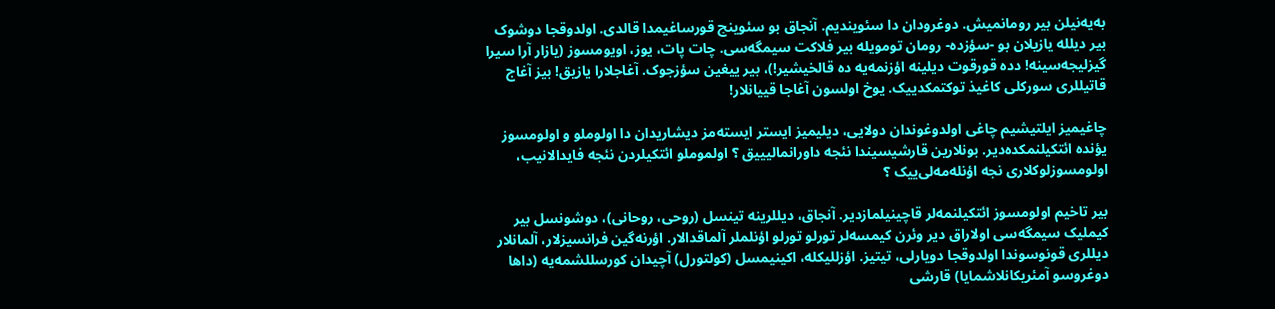به‌یه‌‌نیلن بیر رومانمیش. دوغرودان دا سئویندیم. آنجاق بو سئوینچ قورساغیمدا قالدی. اولدوقجا دوشوک بیر دیلله يازیلان بو -سؤزده- رومان تومويله بیر فلاکت سیمگه‌سی. چات پات، يوز، اويومسوز (يازار آرا سیرا گیزلیجه‌سینه! دده‌‌ قورقوت دیلینه اؤزنمه‌یه ده قالخیشیر!)، بیر يیغین سؤزجوک. آغاجلارا يازیق! بیز آغاج قاتیللری سورکلی کاغیذ توکتمکديیک. يوخ اولسون آغاجا قیيانلار!

چاغیمیز ایلتیشیم چاغی اولدوغوندان دولايی، دیلیمیز ایستر ایسته‌مز دیشاریدان دا اولوملو و اولومسوز يؤنده ائتکیلنمکده‌دیر. بونلارین قارشیسیندا نئجه داورانمالیيیق ؟ اولموملو ائتکیلردن نئجه فايدالانیب، اولومسوزلوکلاری نجه اؤنله‌مه‌لی‌يیک ؟

بیر تاخیم اولومسوز ائتکیلنمه‌لر قاچینیلمازدیر. آنجاق، دیللرینه تینسل (روحی، روحانی)، دوشونسل بیر کیملیک سیمگه‌سی اولاراق دیر وئرن کیمسه‌لر تورلو تورلو اؤنلملر آلماقدالار. اؤرنه‌گین فرانسیزلار، آلمانلار دیللری قونوسوندا اولدوقجا دويارلی، تیتیز. اؤزللیکله، اکینیمسل (کولتورل) آچیدان کورسللشمه‌يه (داها دوغروسو آمئریکانلاشمايا) قارشی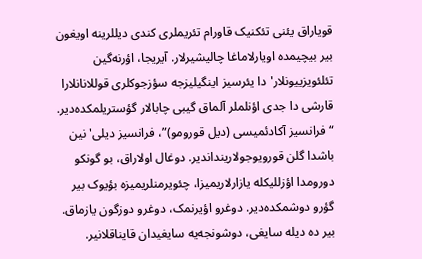قوياراق يئنی تئکنیک قاورام تئریملری کندی دیللرینه اويغون بیر بیچیمده اويارلاماغا چالیشیرلار. آيریجا، اؤرنه‌گین تئلئویزیيونلار'دا يئرسیز اینگیلیزجه سؤزجوکلری قوللانانلارا قارشی دا جدی اؤنلملر آلماق گیبی چابالار گؤستریلمکده‌دیر. “فرانسیز آکادئمیسی (دیل قورومو)”، فرانسیز دیلی'نین باشدا گلن قورويوجولارینداندیر. دوغال اولاراق، بو گونکو دورومدا اؤزللیکله يازارلاریمیزا، چئویرمنلریمیزه بؤيوک بیر گؤرو دوشمکده‌دیر. دوغرو اؤیرنمک، دوغرو دوزگون يازماق. بیر ده دیله سايغی، دوشونجه‌يه سايغیدان قايناقلانیر.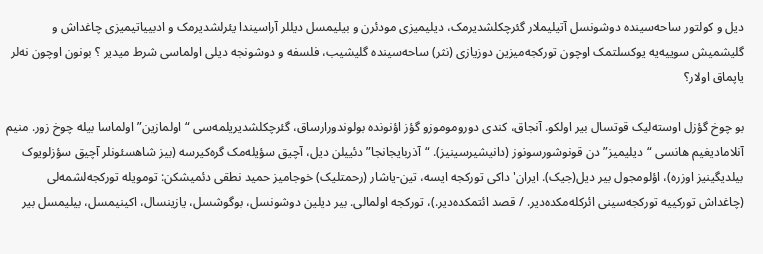دیل و کولتور ساحه‌‌سینده دوشونسل آتیلیملار گئرچکلشدیرمک، دیلیمیزی مودئرن و بیلیمسل دیللر آراسیندا يئرلشدیرمک و ادبیياتیمیزی چاغداش و گلیشمیش سویيه‌يه يوکسلتمک اوچون تورکجه‌میزین دوزيازی (نثر) ساحه‌‌سینده گلیشیب، فلسفه و دوشونجه دیلی اولماسی شرط میدیر ؟ بونون اوچون نه‌لر ياپماق اولار؟

بو چوخ گؤزل اوسته‌لیک قوتسال بیر اولکو. آنجاق، کندی دوروموموزو گؤز اؤنونده بولوندورارساق، گئرچکلشدیریلمه‌سی “اولمازین” اولماسا بیله چوخ زور. منیم آنلامادیغیم هانسی “دیلیمیز”دن قونوشورسونوز (دانیشیرسینیز). “آذربایجانجا” دئيیلن دیل، آچیق سؤيله‌مک گره‌کیرسه (بیز شاهسئونلر آچیق سؤزلويوک بیلدیگینیز اوزره)، اؤلومجول بیر دیل(جیک). ایران'داکی تورکجه ایسه، تین-ياشار (رحمتلیک) خوجامیز حمید نطقی دئمیشکن: تومويله تورکجه‌لشمه‌لی (چاغداش تورکیيه تورکجه‌سینی ائرکله‌مکده‌دیر. / قصد ائتمکده‌دیر.)، تورکجه اولمالی. بیر دیلین دوشونسل، بوگوشسل، يازینسال، اکینیمسل، بیلیمسل بیر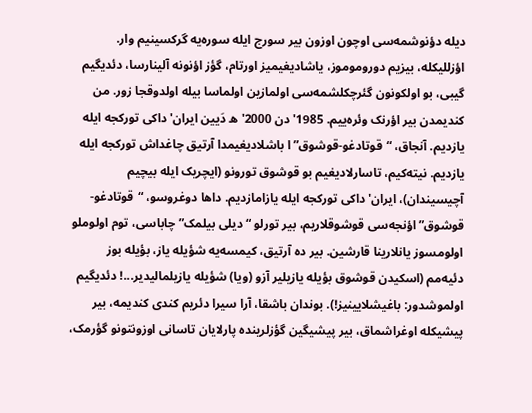دیله دؤنوشمه‌سی اوچون اوزون بیر سورج ایله سوره‌يه گرکسینیم وار. اؤزللیکله، بیزیم دوروموموز، ياشادیغیمیز اورتام، گؤز اؤنونه آلینارسا، دئدیگیم گیبی، بو اولکونون گئرچکلشمه‌سی اولمازین اولماسا بیله اولدوقجا زور. من کندیمدن بیر اؤرنک وئره‌ییم. 1985'دن 2000'ه دَیین ایران'داکی تورکجه ایله يازدیم. آنجاق، “قوتادغو-قوشوق”ا باشلادیغیمدا آرتیق چاغداش تورکجه ایله يازدیم. نیته‌کیم، تاسارلادیغیم بو قوشوق تورونو (ایچریک ایله بیچیم آچیسیندان)، ایران'داکی تورکجه ایله يازامازدیم. داها دوغروسو، “قوتادغو-قوشوق” اؤنجه‌سی قوشوقلاریم، بیر تورلو “دیلی بیلمک” چاباسی، توم اولوملو اولومسوز يانلارینا قارشین. بیر ده آرتیق، کیمسه‌يه شؤيله ياز، بؤيله بوز دئيه‌مم (اسکیدن قوشوق بؤيله يازیلیر آزو (ويا) شؤيله يازیلمالیدیر...! دئدیگیم اولموشدور: باغیشلايینیز!). بوندان باشقا، آرا سیرا دئریم کندی کندیمه، بیر پیشیکله اوغراشماق، بیر پیشیگین گؤزلرینده پارلايان تاسانی اوزونتونو گؤرمک،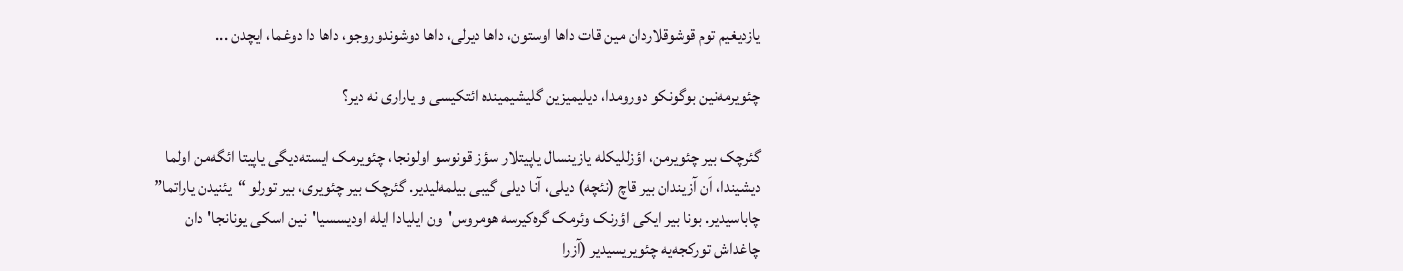يازدیغیم توم قوشوقلاردان مین قات داها اوستون، داها دیرلی، داها دوشوندوروجو، داها دا دوغما، ایچدن ...

چئویرمه‌نین بوگونکو دورومدا، دیلیمیزین گلیشیمینده ائتکیسی و ياراری نه دیر؟

گئرچک بیر چئویرمن، اؤزللیکله يازینسال ياپیتلار سؤز قونوسو اولونجا، چئویرمک ایسته‌دیگی ياپیتا ائگه‌من اولما دیشیندا، اَن آزیندان بیر قاچ (نئچه) دیلی، آنا دیلی گیبی بیلمه‌لیدیر. گئرچک بیر چئویری، بیر تورلو “يئنیدن ياراتما” چاباسیدیر. بونا بیر ایکی اؤرنک وئرمک گره‌کیرسه هومروس'ون ایليادا ایله اوديسسیا'نین اسکی يونانجا'دان چاغداش تورکجه‌يه چئویریسیدیر (آزرا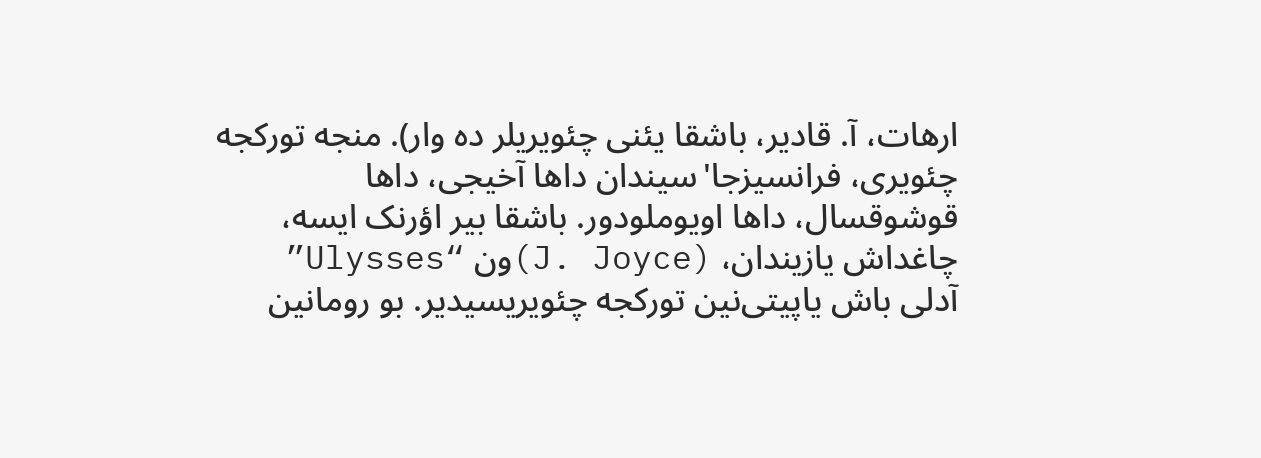ارهات، آ. قادیر، باشقا يئنی چئویریلر ده وار). منجه تورکجه چئویری، فرانسیزجا'سیندان داها آخیجی، داها قوشوقسال، داها اويوملودور. باشقا بیر اؤرنک ایسه، چاغداش يازیندان، (J. Joyce)ون “Ulysses” آدلی باش ياپیتی‌نین تورکجه چئویریسیدیر. بو رومانین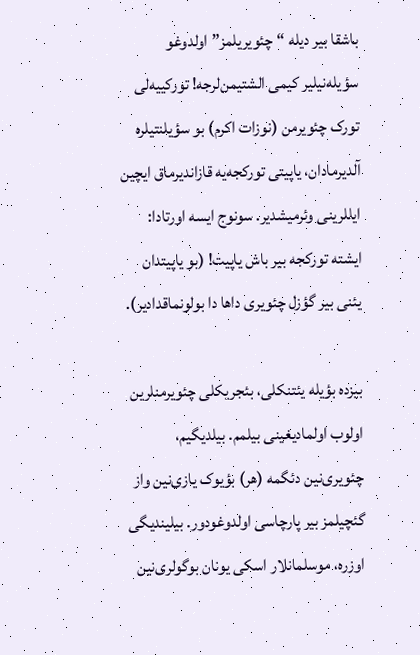باشقا بیر دیله “چئویریلمز” اولدوغو سؤيله‌نیلیر کیمی الشتیمن‌لرجه! تورکیيه‌لی تورک چئویرمن (نوزات اکرم) بو سؤيلنتیلره آلدیرمادان، ياپیتی تورکجه‌يه قازاندیرماق ایچین ایللرینی وئرمیشدیر. سونوج ایسه اورتادا: ایشته تورکجه بیر باش ياپیت! (بو ياپیتدان يئنی بیر گؤزل چئویری داها دا بولونماقدادیر).

بیزده بؤيله يئتنکلی، بئجریکلی چئویرمنلرین اولوب اولمادیغینی بیلمم. بیلدیگیم، چئویری‌نین دئگمه (هر) بؤيوک يازی‌نین واز گئچیلمز بیر پارچاسی اولدوغودور. بیلیندیگی اوزره، موسلمانلار اسکی يونان بوگولری‌نین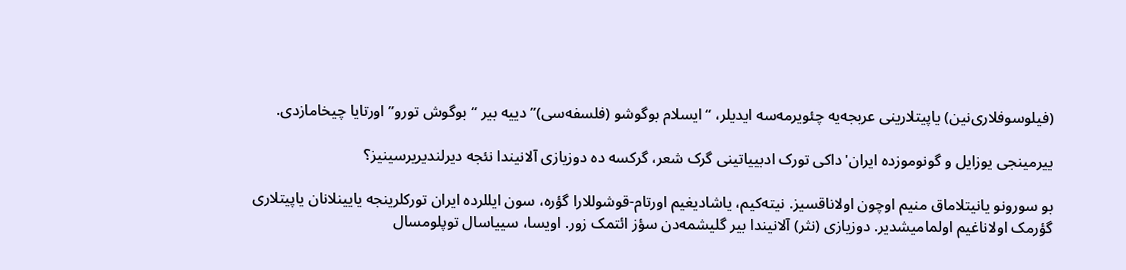(فیلوسوفلاری‌نین) ياپیتلارینی عربجه‌یه چئویرمه‌سه‌ ايدیلر، “ایسلام بوگوشو (فلسفه‌سی)” دیيه بیر “بوگوش تورو” اورتايا چیخامازدی.

ییرمینجی يوزایل و گونوموزده ایران'داکی تورک ادبیياتینی گرک شعر، گرکسه ده دوزيازی آلانیندا نئجه دیرلندیریرسینیز؟

بو سورونو يانیتلاماق منیم اوچون اولاناقسیز. نیته‌کیم، ياشادیغیم اورتام-قوشوللارا گؤره، سون ایللرده ایران تورکلرینجه يايینلانان ياپیتلاری گؤرمک اولاناغیم اولمامیشدیر. دوزيازی (نثر) آلانیندا بیر گلیشمه‌دن سؤز ائتمک زور. اويسا، سیياسال توپلومسال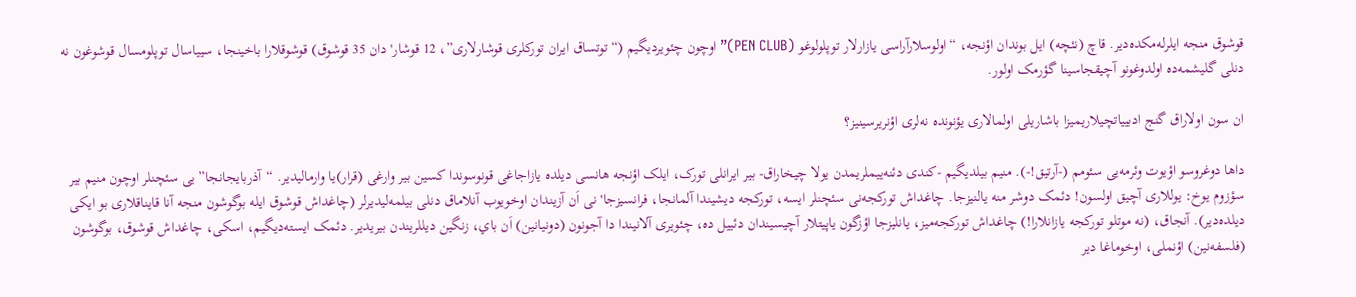قوشوق منجه ایلرله‌مکده‌دیر. قاچ (نئچه) ایل بوندان اؤنجه، “اولوسلارآراسی يازارلار توپلولوغو (PEN CLUB)” اوچون چئویردیگیم (“توتساق ایران تورکلری قوشارلاری”، 12 قوشار'دان 35 قوشوق) قوشوقلارا باخینجا، سیياسال توپلومسال قوشوغون نه دنلی گلیشمه‌ده اولدوغونو آچیقجاسینا گؤرمک اولور.

ان سون اولاراق گنج ادبیياتچیلاریمیزا باشاریلی اولمالاری يؤنونده نه‌لری اؤنریرسینیز؟

داها دوغروسو اؤیوت وئرمه‌يی سئومم (-آرتیق!-). منیم بیلدیگیم -کندی دئنه‌يیملریمدن يولا چیخاراق- بیر ایرانلی تورک، ایلک اؤنجه هانسی دیلده يازاجاغی قونوسوندا کسین بیر وارغی (قرار)يا وارمالیدیر. “آذربایجانجا”يی سئچنلر اوچون منیم بیر سؤزوم يوخ: يوللاری آچیق اولسون! دئمک دوشر منه يالنیزجا. چاغداش تورکجه‌نی سئچنلر ایسه، تورکجه دیشیندا آلمانجا، فرانسیزجا'نی اَن آزیندان اوخويوب آنلاماق دنلی بیلمه‌لیدیرلر (چاغداش قوشوق ایله بوگوشون منجه آنا قايناقلاری بو ایکی دیلده‌دیر). آنجاق، (نه موتلو تورکجه يازانلارا!) چاغداش تورکجه‌میز، يانلیزجا اؤزگون ياپیتلار آچیسیندان دئییل ده، چئویری آلانیندا دا آجونون (دونيانین) اَن باي، زنگین دیللریندن بیریدیر. دئمک ایسته‌دیگیم، اسکی، چاغداش قوشوق، بوگوشون (فلسفه‌نین) اؤنملی، اوخوماغا دیر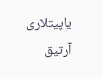ياپیتلاری آرتیق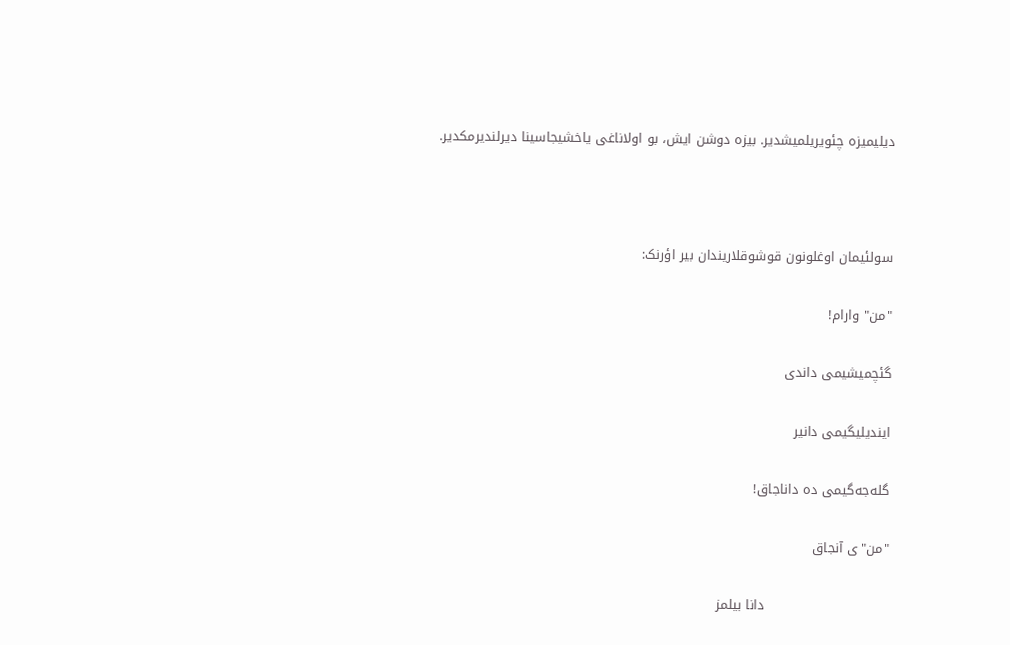دیلیمیزه چئویریلمیشدیر. بیزه دوشن ایش، بو اولاناغی ياخشیجاسینا دیرلندیرمکدیر.



سولئیمان اوغلونون قوشوقلاریندان بیر اؤرنک:

"من" وارام!

گئچمیشیمی داندی

ایندیلیگیمی دانیر

گله‌جه‌گیمی ده داناجاق!

"من"ی آنجاق

                            دانا بیلمز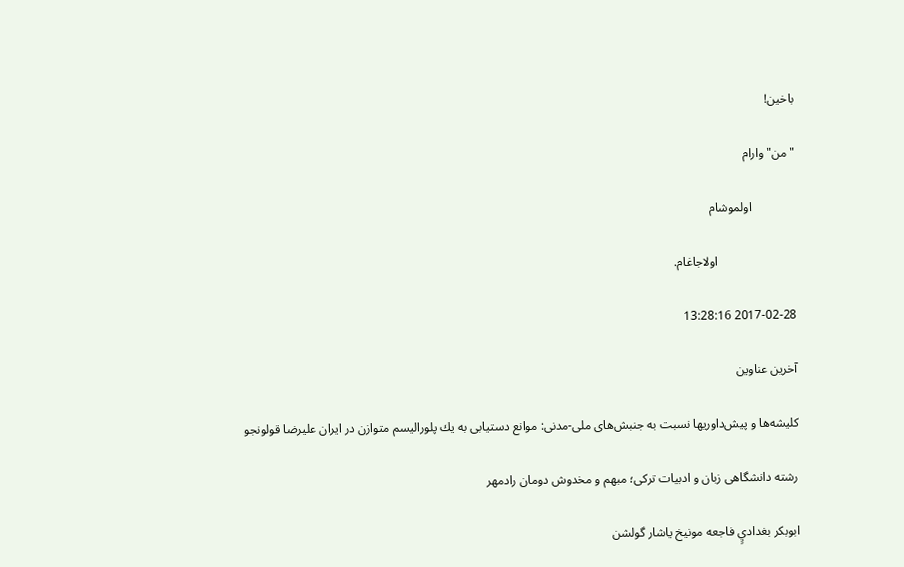باخین!

"من" وارام

              اولموشام

                         اولاجاغام.

2017-02-28 13:28:16

آخرین عناوین

کلیشه‌ها و پیش‌داوریها نسبت به جنبش‌های ملی-مدنی: موانع دستيابى به يك پلوراليسم متوازن در ایران علیرضا قولونجو

رشته دانشگاهی زبان و ادبیات ترکی؛ مبهم و مخدوش دومان رادمهر

ابوبکر بغداديٍ فاجعه مونيخ یاشار گولشن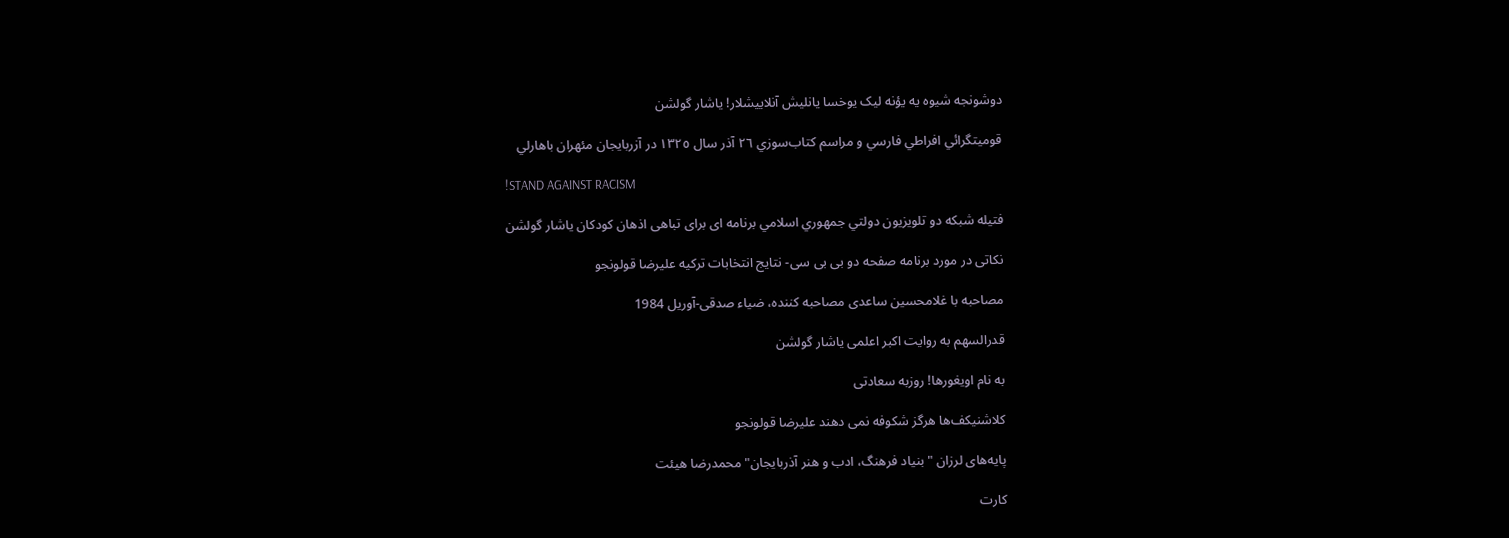دوشونجه شیوه یه یؤنه لیک یوخسا یانلیش آنلاییشلار! یاشار گولشن

قوميتگرائي افراطي فارسي و مراسم کتاب‌سوزي ٢٦ آذر سال ١٣٢٥ در آزربايجان مئهران باهارلي

!STAND AGAINST RACISM

فتيله شبکه دو تلويزيون دولتي جمهوري اسلامي برنامه ای برای تباهی اذهان کودکان یاشار گولشن

نکاتی در مورد برنامه صفحه دو بی بی سی- نتایج انتخابات ترکیه علیرضا قولونجو

مصاحبه با غلامحسین ساعدی مصاحبه کننده، ضیاء صدقی-آوریل 1984

قدرالسهم به روایت اکبر اعلمی یاشار گولشن

به نام اویغورها! روزبه سعادتی

کلاشنیکف‌ها هرگز شکوفه نمی دهند علیرضا قولونجو

پایه‌های لرزان "بنیاد فرهنگ، ادب و هنر آذربایجان" محمدرضا هیئت

کارت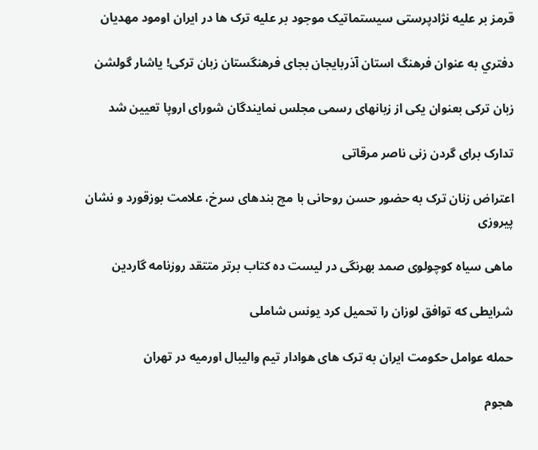قرمز بر علیه نژادپرستی سیستماتیک موجود بر علیه ترک ها در ایران اومود مهدیان

دفتري به عنوان فرهنگ استان آذربايجان بجای فرهنگستان زبان ترکی! یاشار گولشن

زبان ترکی بعنوان یکی از زبانهای رسمی مجلس نمایندگان شورای اروپا تعیین شد

تدارک برای گردن زنی ناصر مرقاتی

اعتراض زنان ترک به حضور حسن روحانی با مچ بندهای سرخ، علامت بوزقورد و نشان پیروزی

ماهی سیاه کوچولوی صمد بهرنگی در لیست ده کتاب برتر متتقد روزنامه گاردین

شرایطی که توافق لوزان را تحمیل کرد یونس شاملی

حمله عوامل حکومت ايران به ترک های هوادار تیم والیبال اورمیه در تهران

هجوم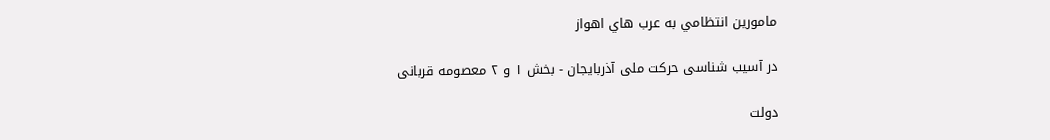مامورين انتظامي به عرب هاي اهواز

در آسيب شناسى حركت ملى آذربايجان - بخش ١ و ٢ معصومه قربانى

دولت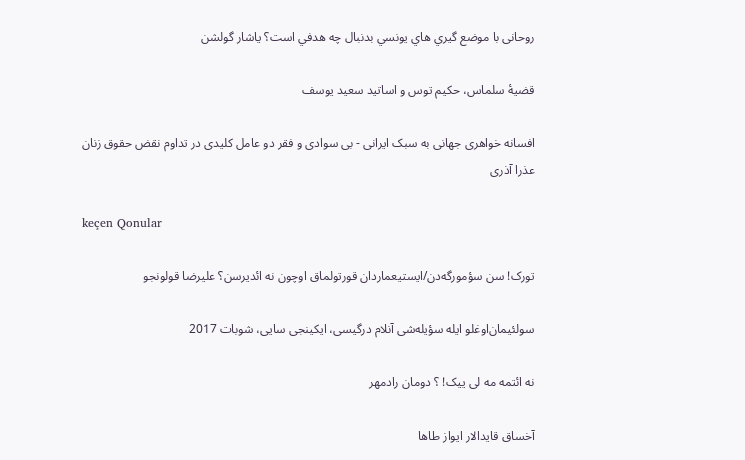روحانی با موضع گيري هاي يونسي بدنبال چه هدفي است؟ یاشار گولشن

قضیۀ سلماس، حکیم توس و اساتید سعید یوسف

افسانه خواهری جهانی به سبک ایرانی - بی سوادی و فقر دو عامل کلیدی در تداوم نقض حقوق زنان عذرا آذری

keçen Qonular

تورک! سن سؤمورگه‌دن/ایستیعماردان قورتولماق اوچون نه ائدیرسن؟ علیرضا قولونجو

سولئیمان‌اوغلو ایله سؤیله‌شی آنلام درگیسی، ایکینجی سایی، شوبات 2017

نه ائتمه مه لی ییک! ؟ دومان رادمهر

آخساق قایدالار ایواز طاها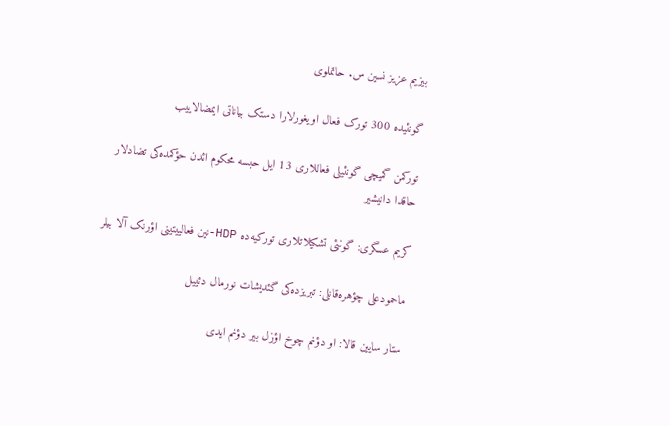بیزیم عزیز نسین س. حاتملوی

گونئیده 300 تورک فعال اویغورلارا دستک بیاناتی ایمضالاییب

تورکمن گمیچی گونئیلی فعاللاری 13 ایل حبسه محکوم ائدن حؤکمدەکی تضادلار حاقدا دانیشیر

کریم عسگری: گونئی تشکیلاتلاری تورکیەده HDP-نین فعالییتینی اؤرنک آلا بیلر

ماحمودعلی چؤهرەقانلی: تبریزدەکی گئدیشات نورمال دئییل

ستار سایین قالا: او دؤنم چوخ اؤزل بیر دؤنم ایدی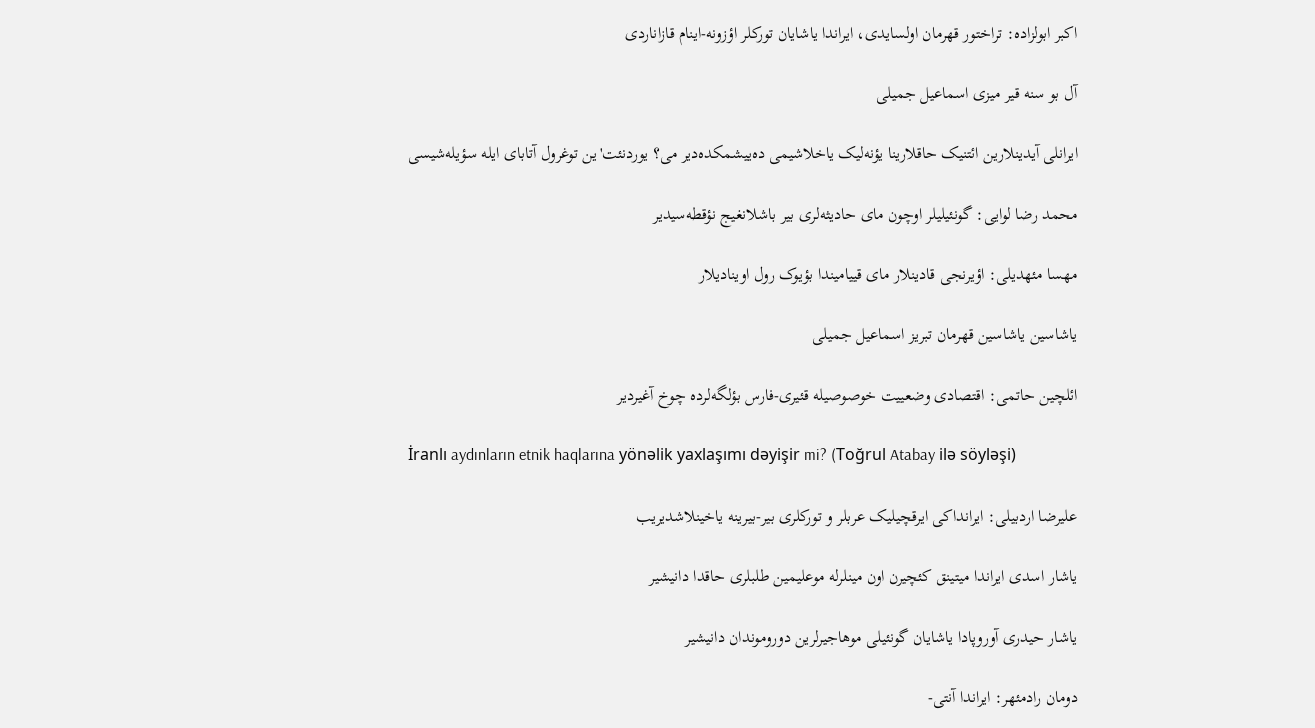اکبر ابولزاده: تراختور قهرمان اولسایدی، ایراندا یاشایان تورکلر اؤزونە-اینام قازاناردی

آل بو سنه قير ميزى اسماعیل جمیلی

ایرانلی آیدینلارین ائتنیک حاقلارینا یؤنه‌لیک یاخلاشیمی ده‌ییشمکده‌دیر می؟ یوردنئت'ین توغرول آتابای ایله سؤیله‌شیسی

محمد رضا لوایی: گونئیلیلر اوچون مای حادیثەلری بیر باشلانغیج نؤقطەسیدیر

مهسا مئهدیلی: اؤیرنجی قادینلار مای قییامیندا بؤیوک رول اوینادیلار

یاشاسین یاشاسین قهرمان تبریز اسماعیل جمیلی

ائلچین حاتمی: اقتصادی وضعییت خوصوصیله قئیری-فارس بؤلگەلرده چوخ آغیردیر

İranlı aydınların etnik haqlarına yönəlik yaxlaşımı dəyişir mi? (Toğrul Atabay ilə söyləşi)

علیرضا اردبیلی: ایرانداکی ایرقچیلیک عربلر و تورکلری بیر-بیرینه یاخینلاشدیریب

یاشار اسدی ایراندا میتینق کئچیرن اون مینلرله موعلیمین طلبلری حاقدا دانیشیر

یاشار حیدری آوروپادا یاشایان گونئیلی موهاجیرلرین دوروموندان دانیشیر

دومان رادمئهر: ایراندا آنتی-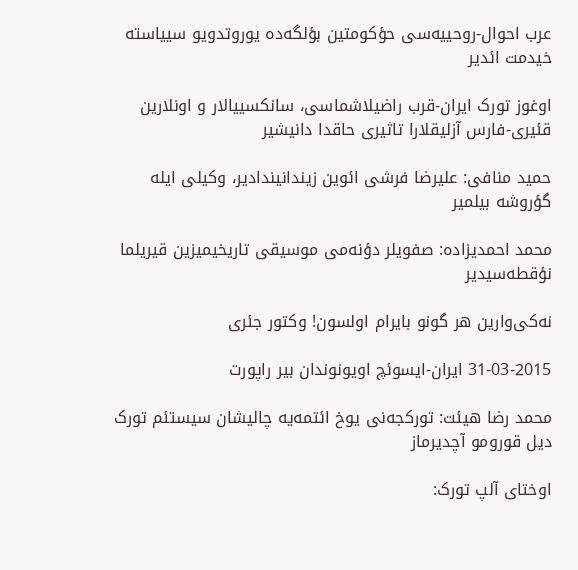عرب احوال-روحییەسی حؤکومتین بؤلگەده یوروتدویو سییاسته خیدمت ائدیر

اوغوز تورک ایران-قرب راضیلاشماسی، سانکسییالار و اونلارین قئیری-فارس آزلیقلارا تاثیری حاقدا دانیشیر

حمید منافی: علیرضا فرشی ائوین زیندانیندادیر، وکیلی ایله گؤروشه بیلمیر

محمد احمدیزاده: صفویلر دؤنەمی موسیقی تاریخیمیزین قیریلما نؤقطەسیدیر

نه‌کی‌وارین هر گونو بایرام اولسون! وکتور جئری

31-03-2015 ایران-ایسوئچ اویونوندان بیر راپورت

محمد رضا هیئت: تورکجەنی یوخ ائتمەیه چالیشان سیستئم تورک دیل قورومو آچدیرماز

اوختای آلپ تورک: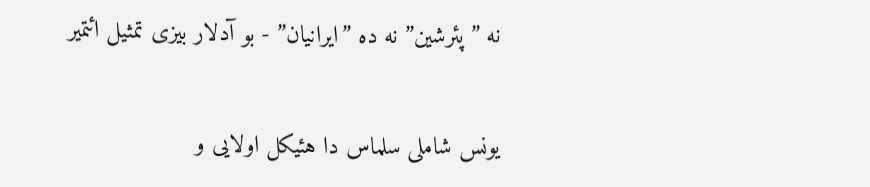نه ”پئرشین” نه ده ”ایرانیان” - بو آدلار بیزی تمثیل ائتمیر

یونس شاملی سلماس دا هئیکل اولایی و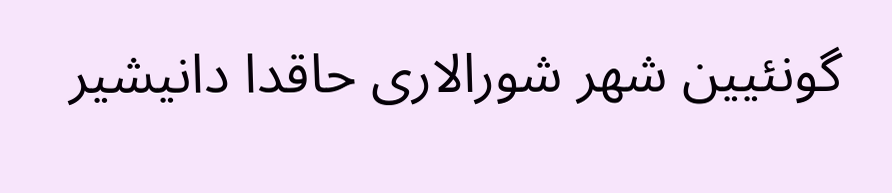گونئیین شهر شورالاری حاقدا دانیشیر